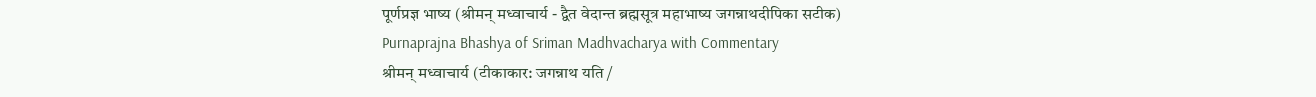पूर्णप्रज्ञ भाष्य (श्रीमन् मध्वाचार्य - द्वैत वेदान्त ब्रह्मसूत्र महाभाष्य जगन्नाथदीपिका सटीक)
Purnaprajna Bhashya of Sriman Madhvacharya with Commentary
श्रीमन् मध्वाचार्य (टीकाकार: जगन्नाथ यति /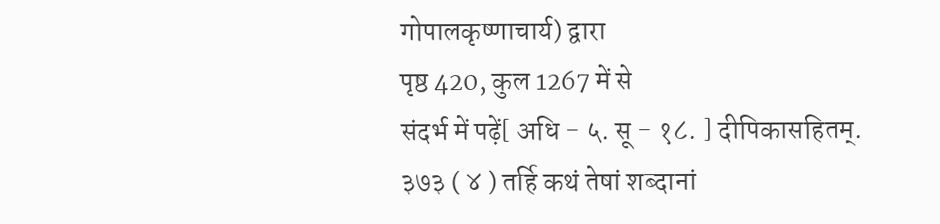गोपालकृष्णाचार्य) द्वारा
पृष्ठ 420, कुल 1267 में से
संदर्भ में पढ़ें[ अधि - ५. सू - १८. ] दीपिकासहितम्. ३७३ ( ४ ) तर्हि कथं तेषां शब्दानां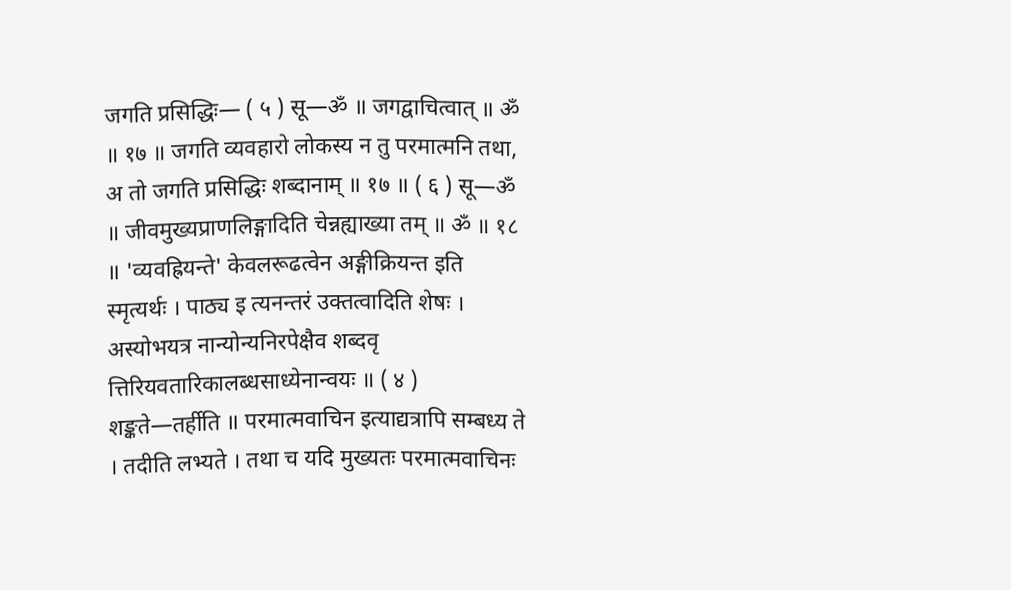जगति प्रसिद्धिः— ( ५ ) सू—ॐ ॥ जगद्वाचित्वात् ॥ ॐ ॥ १७ ॥ जगति व्यवहारो लोकस्य न तु परमात्मनि तथा, अ तो जगति प्रसिद्धिः शब्दानाम् ॥ १७ ॥ ( ६ ) सू—ॐ ॥ जीवमुख्यप्राणलिङ्गादिति चेन्नह्याख्या तम् ॥ ॐ ॥ १८ ॥ 'व्यवह्रियन्ते' केवलरूढत्वेन अङ्गीक्रियन्त इति स्मृत्यर्थः । पाठ्य इ त्यनन्तरं उक्तत्वादिति शेषः । अस्योभयत्र नान्योन्यनिरपेक्षैव शब्दवृ त्तिरियवतारिकालब्धसाध्येनान्वयः ॥ ( ४ ) शङ्कते—तर्हीति ॥ परमात्मवाचिन इत्याद्यत्रापि सम्बध्य ते । तदीति लभ्यते । तथा च यदि मुख्यतः परमात्मवाचिनः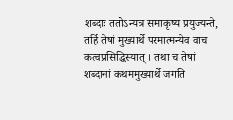शब्दाः ततोऽन्यत्र समाकृष्य प्रयुज्यन्ते, तर्हि तेषां मुख्यार्थे परमात्मन्येव वाच कत्वप्रसिद्धिस्यात् । तथा च तेषां शब्दानां कथममुख्यार्थे जगति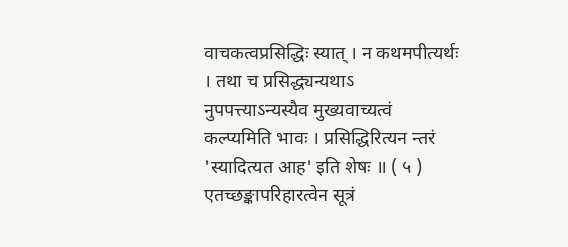वाचकत्वप्रसिद्धिः स्यात् । न कथमपीत्यर्थः । तथा च प्रसिद्ध्यन्यथाऽ नुपपत्त्याऽन्यस्यैव मुख्यवाच्यत्वं कल्प्यमिति भावः । प्रसिद्धिरित्यन न्तरं 'स्यादित्यत आह' इति शेषः ॥ ( ५ ) एतच्छङ्कापरिहारत्वेन सूत्रं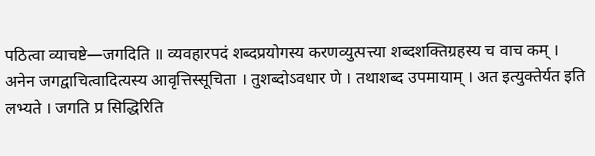पठित्वा व्याचष्टे—जगदिति ॥ व्यवहारपदं शब्दप्रयोगस्य करणव्युत्पत्त्या शब्दशक्तिग्रहस्य च वाच कम् । अनेन जगद्वाचित्वादित्यस्य आवृत्तिस्सूचिता । तुशब्दोऽवधार णे । तथाशब्द उपमायाम् । अत इत्युक्तेर्यत इति लभ्यते । जगति प्र सिद्धिरिति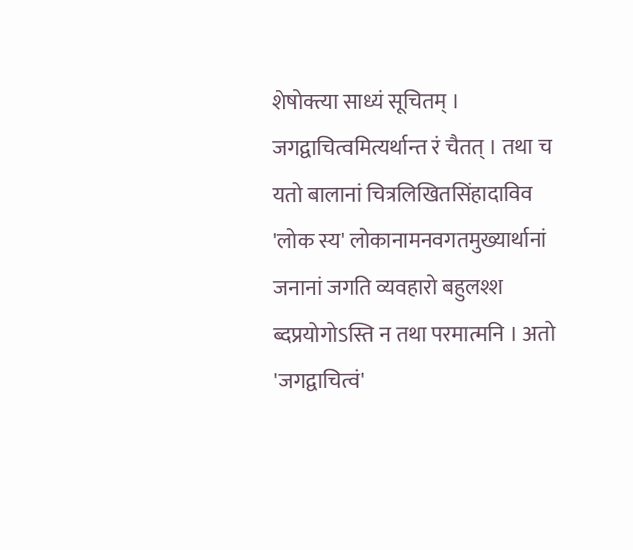शेषोक्त्या साध्यं सूचितम् । जगद्वाचित्वमित्यर्थान्त रं चैतत् । तथा च यतो बालानां चित्रलिखितसिंहादाविव 'लोक स्य' लोकानामनवगतमुख्यार्थानां जनानां जगति व्यवहारो बहुलश्श ब्दप्रयोगोऽस्ति न तथा परमात्मनि । अतो 'जगद्वाचित्वं'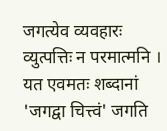जगत्येव व्यवहारः व्युत्पत्तिः न परमात्मनि । यत एवमतः शब्दानां 'जगद्वा चित्त्वं' जगति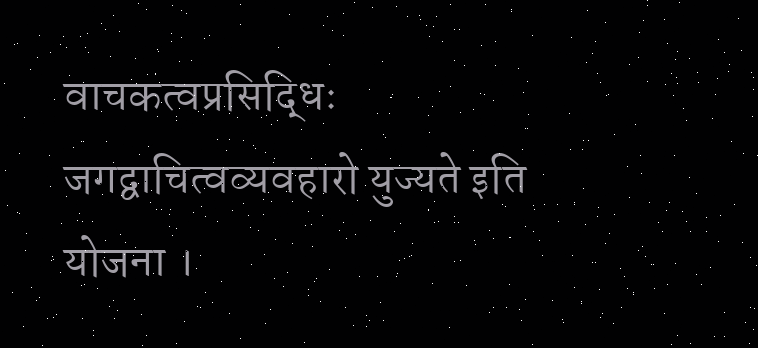वाचकत्वप्रसिद्धिः जगद्वाचित्वव्यवहारो युज्यते इति योजना ।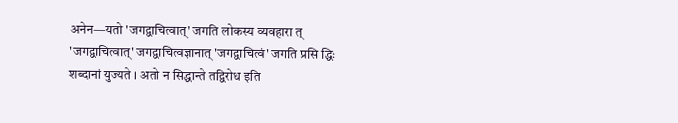अनेन—यतो 'जगद्वाचित्वात्' जगति लोकस्य व्यवहारा त् 'जगद्वाचित्वात्' जगद्वाचित्वज्ञानात् 'जगद्वाचित्वं' जगति प्रसि द्धिः शब्दानां युज्यते । अतो न सिद्धान्ते तद्विरोध इति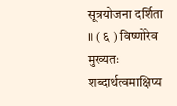सूत्रयोजना दर्शिता ॥ ( ६ ) विष्णोरेव मुख्यतः शब्दार्थत्वमाक्षिप्य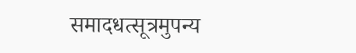समादधत्सूत्रमुपन्य